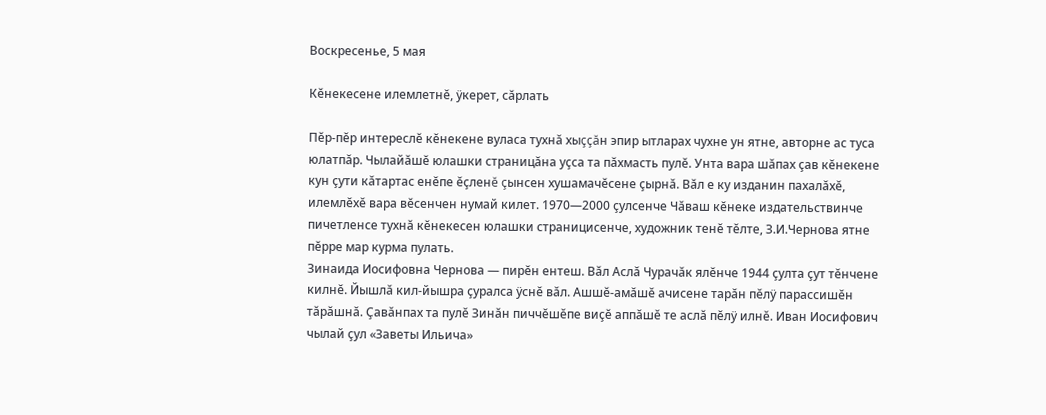Воскресенье, 5 мая

Кĕнекесене илемлетнĕ, ÿкерет, сăрлать

Пĕр-пĕр интереслĕ кĕнекене вуласа тухнă хыççăн эпир ытларах чухне ун ятне, авторне ас туса юлатпăр. Чылайăшĕ юлашки страницăна уçса та пăхмасть пулĕ. Унта вара шăпах çав кĕнекене кун çути кăтартас енĕпе ĕçленĕ çынсен хушамачĕсене çырнă. Вăл е ку изданин пахалăхĕ, илемлĕхĕ вара вĕсенчен нумай килет. 1970—2000 çулсенче Чăваш кĕнеке издательствинче пичетленсе тухнă кĕнекесен юлашки страницисенче, художник тенĕ тĕлте, З.И.Чернова ятне пĕрре мар курма пулать.
Зинаида Иосифовна Чернова — пирĕн ентеш. Вăл Аслă Чурачăк ялĕнче 1944 çулта çут тĕнчене килнĕ. Йышлă кил-йышра çуралса ÿснĕ вăл. Ашшĕ-амăшĕ ачисене тарăн пĕлÿ парассишĕн тăрăшнă. Çавăнпах та пулĕ Зинăн пиччĕшĕпе виçĕ аппăшĕ те аслă пĕлÿ илнĕ. Иван Иосифович чылай çул «Заветы Ильича»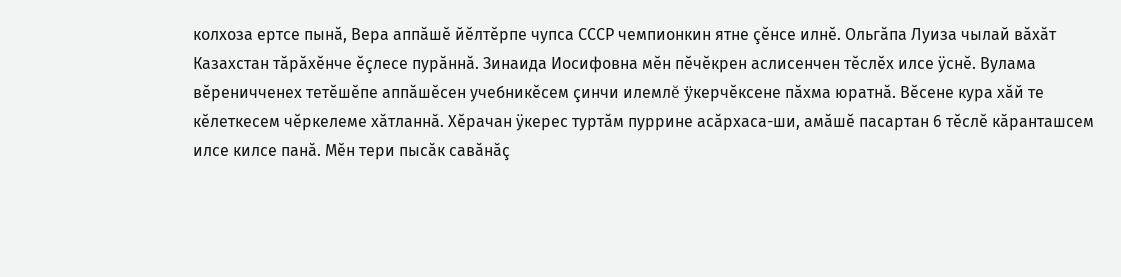колхоза ертсе пынă, Вера аппăшĕ йĕлтĕрпе чупса СССР чемпионкин ятне çĕнсе илнĕ. Ольгăпа Луиза чылай вăхăт Казахстан тăрăхĕнче ĕçлесе пурăннă. Зинаида Иосифовна мĕн пĕчĕкрен аслисенчен тĕслĕх илсе ÿснĕ. Вулама вĕреничченех тетĕшĕпе аппăшĕсен учебникĕсем çинчи илемлĕ ÿкерчĕксене пăхма юратнă. Вĕсене кура хăй те кĕлеткесем чĕркелеме хăтланнă. Хĕрачан ÿкерес туртăм пуррине асăрхаса-ши, амăшĕ пасартан 6 тĕслĕ кăранташсем илсе килсе панă. Мĕн тери пысăк савăнăç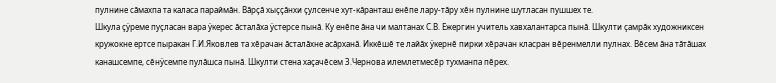пулнине сăмахпа та каласа параймăн. Вăрçă хыççăнхи çулсенче хут-кăранташ енĕпе лару-тăру хĕн пулнине шутласан пушшех те.
Шкула çÿреме пуçласан вара ÿкерес ăсталăха ÿстерсе пынă. Ку енĕпе ăна чи малтанах С.В. Ежергин учитель хавхалантарса пынă. Шкулти çамрăк художниксен кружокне ертсе пыракан Г.И.Яковлев та хĕрачан ăсталăхне асăрханă. Иккĕшĕ те лайăх ÿкернĕ пирки хĕрачан класран вĕренмелли пулнах. Вĕсем ăна тăтăшах канашсемпе, сĕнÿсемпе пулăшса пынă. Шкулти стена хаçачĕсем З.Чернова илемлетмесĕр тухманпа пĕрех.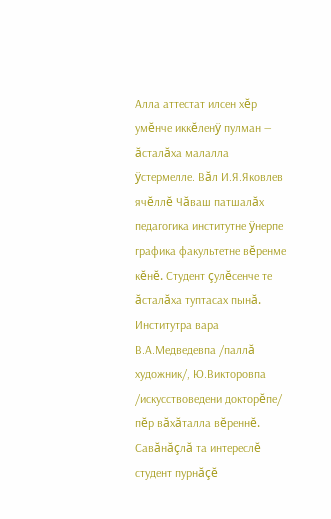Алла аттестат илсен хĕр умĕнче иккĕленÿ пулман — ăсталăха малалла ÿстермелле. Вăл И.Я.Яковлев ячĕллĕ Чăваш патшалăх педагогика институтне ÿнерпе графика факультетне вĕренме кĕнĕ. Студент çулĕсенче те ăсталăха туптасах пынă. Институтра вара В.А.Медведевпа /паллă художник/, Ю.Викторовпа /искусствоведени докторĕпе/ пĕр вăхăталла вĕреннĕ. Савăнăçлă та интереслĕ студент пурнăçĕ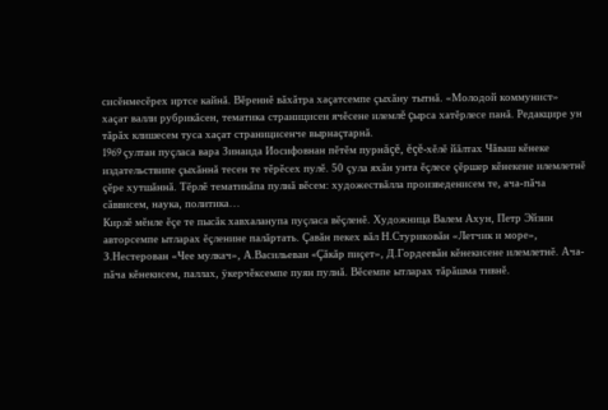сисĕнмесĕрех иртсе кайнă. Вĕреннĕ вăхăтра хаçатсемпе çыхăну тытнă. «Молодой коммунист» хаçат валли рубрикăсен, тематика страницисен ячĕсене илемлĕ çырса хатĕрлесе панă. Редакцире ун тăрăх клишесем туса хаçат страницисенче вырнаçтарнă.
1969 çултан пуçласа вара Зинаида Иосифовнан пĕтĕм пурнăçĕ, ĕçĕ-хĕлĕ йăлтах Чăваш кĕнеке издательствипе çыхăннă тесен те тĕрĕсех пулĕ. 50 çула яхăн унта ĕçлесе çĕршер кĕнекене илемлетнĕ çĕре хутшăннă. Тĕрлĕ тематикăпа пулнă вĕсем: художествăлла произведенисем те, ача-пăча сăввисем, наука, политика…
Кирлĕ мĕнле ĕçе те пысăк хавхаланупа пуçласа вĕçленĕ. Художница Валем Ахун, Петр Эйзин авторсемпе ытларах ĕçленине палăртать. Çавăн пекех вăл Н.Стуриковăн «Летчик и море», З.Нестерован «Чее мулкач», А.Васильеван «Çăкăр пиçет», Д.Гордеевăн кĕнекисене илемлетнĕ. Ача-пăча кĕнекисем, паллах, ÿкерчĕксемпе пуян пулнă. Вĕсемпе ытларах тăрăшма тивнĕ.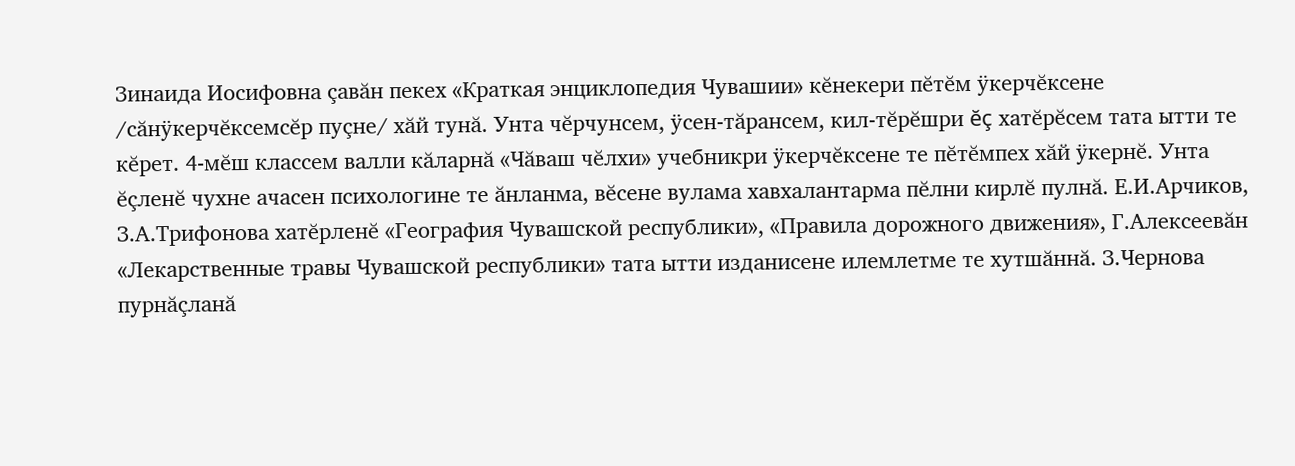Зинаида Иосифовна çавăн пекех «Краткая энциклопедия Чувашии» кĕнекери пĕтĕм ÿкерчĕксене /сăнÿкерчĕксемсĕр пуçне/ хăй тунă. Унта чĕрчунсем, ÿсен-тăрансем, кил-тĕрĕшри ĕç хатĕрĕсем тата ытти те кĕрет. 4-мĕш классем валли кăларнă «Чăваш чĕлхи» учебникри ÿкерчĕксене те пĕтĕмпех хăй ÿкернĕ. Унта ĕçленĕ чухне ачасен психологине те ăнланма, вĕсене вулама хавхалантарма пĕлни кирлĕ пулнă. Е.И.Арчиков, З.А.Трифонова хатĕрленĕ «География Чувашской республики», «Правила дорожного движения», Г.Алексеевăн «Лекарственные травы Чувашской республики» тата ытти изданисене илемлетме те хутшăннă. З.Чернова пурнăçланă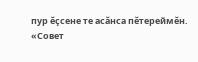пур ĕçсене те асăнса пĕтереймĕн.
«Совет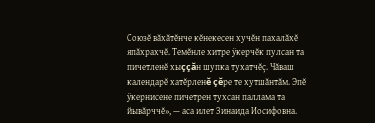Союзĕ вăхăтĕнче кĕнекесен хучĕн пахалăхĕ япăхрахчĕ. Темĕнле хитре ÿкерчĕк пулсан та пичетленĕ хыççăн шупка тухатчĕç. Чăваш календарĕ хатĕрленĕ çĕре те хутшăнтăм. Эпĕ ÿкернисене пичетрен тухсан паллама та йывăрччĕ», — аса илет Зинаида Иосифовна.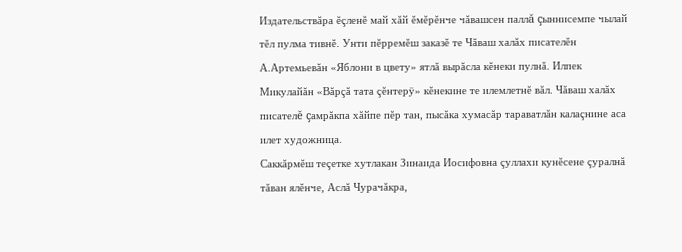Издательствăра ĕçленĕ май хăй ĕмĕрĕнче чăвашсен паллă çыннисемпе чылай тĕл пулма тивнĕ. Унти пĕрремĕш заказĕ те Чăваш халăх писателĕн А.Артемьевăн «Яблони в цвету» ятлă вырăсла кĕнеки пулнă. Илпек Микулайăн «Вăрçă тата çĕнтерÿ» кĕнекине те илемлетнĕ вăл. Чăваш халăх писателĕ çамрăкпа хăйпе пĕр тан, пысăка хумасăр тараватлăн калаçнине аса илет художница.
Саккăрмĕш теçетке хутлакан Зинаида Иосифовна çуллахи кунĕсене çуралнă тăван ялĕнче, Аслă Чурачăкра,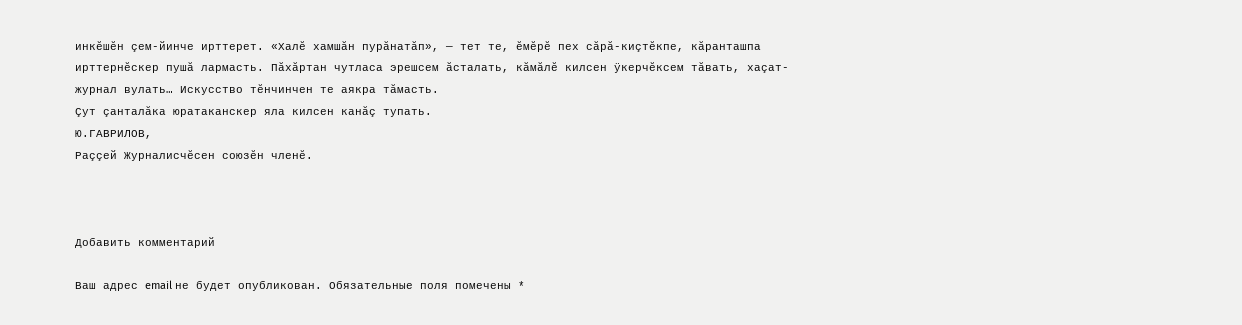инкĕшĕн çем-йинче ирттерет. «Халĕ хамшăн пурăнатăп», — тет те, ĕмĕрĕ пех сăрă-киçтĕкпе, кăранташпа ирттернĕскер пушă лармасть. Пăхăртан чутласа эрешсем ăсталать, кăмăлĕ килсен ÿкерчĕксем тăвать, хаçат-журнал вулать… Искусство тĕнчинчен те аякра тăмасть.
Çут çанталăка юратаканскер яла килсен канăç тупать.
Ю.ГАВРИЛОВ,
Раççей Журналисчĕсен союзĕн членĕ.



Добавить комментарий

Ваш адрес email не будет опубликован. Обязательные поля помечены *